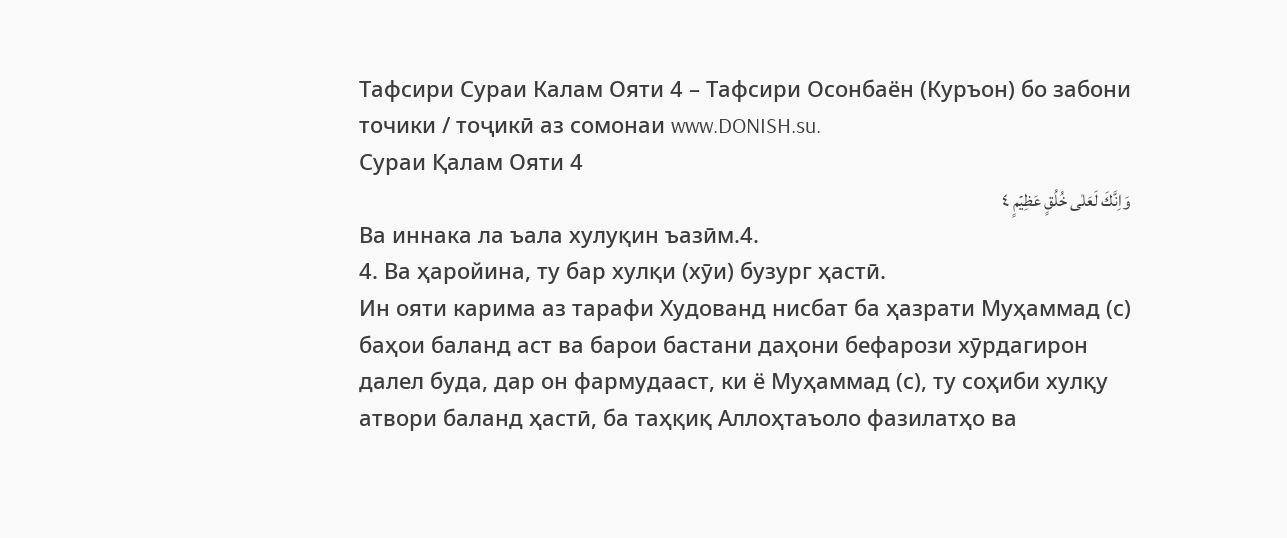Тафсири Сураи Калам Ояти 4 – Тафсири Осонбаён (Куръон) бо забони точики / тоҷикӣ аз сомонаи www.DONISH.su.
Сураи Қалам Ояти 4
وَاِنَّكَ لَعَلٰى خُلُقٍ عَظِيۡمٍ ٤
Ва иннака ла ъала хулуқин ъазӣм.4.
4. Ва ҳаройина, ту бар хулқи (хӯи) бузург ҳастӣ.
Ин ояти карима аз тарафи Худованд нисбат ба ҳазрати Муҳаммад (с) баҳои баланд аст ва барои бастани даҳони бефарози хӯрдагирон далел буда, дар он фармудааст, ки ё Муҳаммад (с), ту соҳиби хулқу атвори баланд ҳастӣ, ба таҳқиқ Аллоҳтаъоло фазилатҳо ва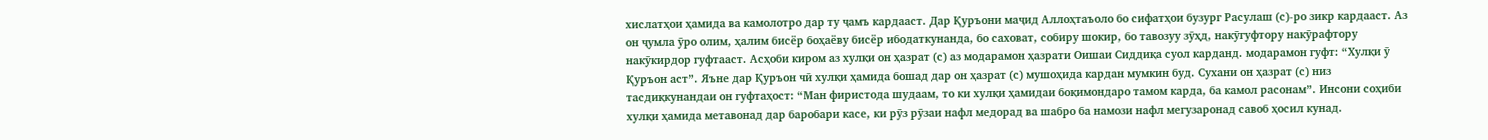хислатҳои ҳамида ва камолотро дар ту ҷамъ кардааст. Дар Қуръони маҷид Аллоҳтаъоло бо сифатҳои бузург Расулаш (с)-ро зикр кардааст. Аз он ҷумла ӯро олим, ҳалим бисёр боҳаёву бисёр ибодаткунанда, бо саховат, собиру шокир, бо тавозуу зӯҳд, накӯгуфтору накӯрафтору накӯкирдор гуфтааст. Асҳоби киром аз хулқи он ҳазрат (с) аз модарамон ҳазрати Оишаи Сиддиқа суол карданд. модарамон гуфт: “Хулқи ӯ Қуръон аст”. Яъне дар Қуръон чӣ хулқи ҳамида бошад дар он ҳазрат (с) мушоҳида кардан мумкин буд. Сухани он ҳазрат (с) низ тасдиқкунандаи он гуфтаҳост: “Ман фиристода шудаам, то ки хулқи ҳамидаи боқимондаро тамом карда, ба камол расонам”. Инсони соҳиби хулқи ҳамида метавонад дар баробари касе, ки рӯз рӯзаи нафл медорад ва шабро ба намози нафл мегузаронад савоб ҳосил кунад.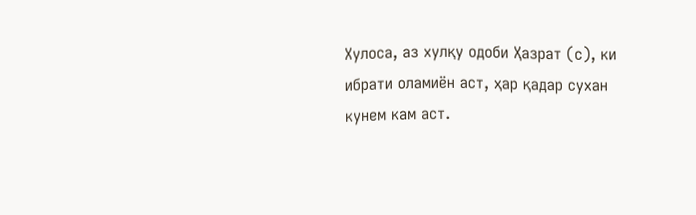Хулоса, аз хулқу одоби Ҳазрат (с), ки ибрати оламиён аст, ҳар қадар сухан кунем кам аст.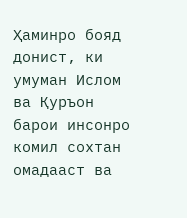Ҳаминро бояд донист, ки умуман Ислом ва Қуръон барои инсонро комил сохтан омадааст ва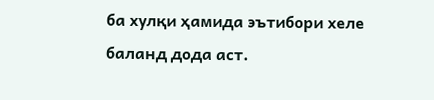ба хулқи ҳамида эътибори хеле баланд дода аст.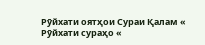Рӯйхати оятҳои Сураи Қалам «
Рӯйхати сураҳо «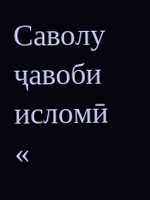Саволу ҷавоби исломӣ «